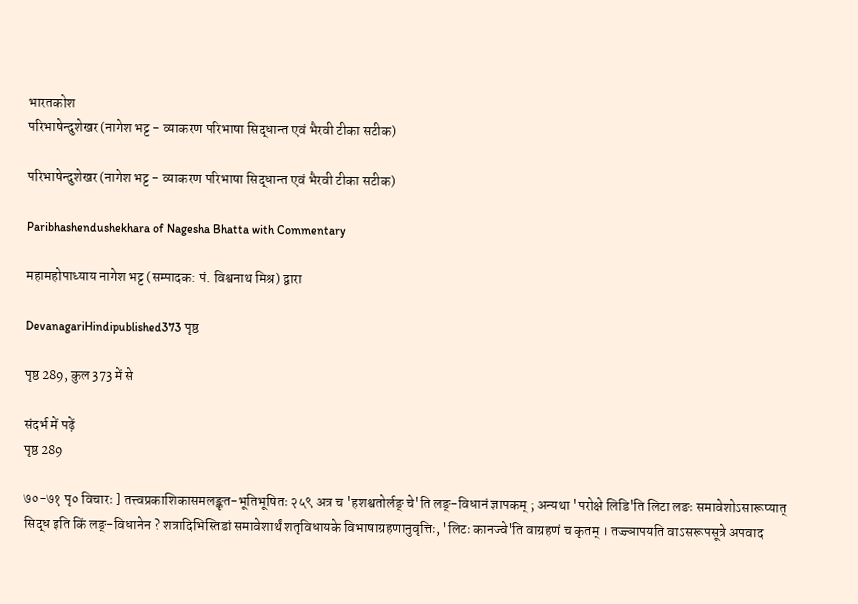भारतकोश
परिभाषेन्दुशेखर (नागेश भट्ट - व्याकरण परिभाषा सिद्धान्त एवं भैरवी टीका सटीक)

परिभाषेन्दुशेखर (नागेश भट्ट - व्याकरण परिभाषा सिद्धान्त एवं भैरवी टीका सटीक)

Paribhashendushekhara of Nagesha Bhatta with Commentary

महामहोपाध्याय नागेश भट्ट (सम्पादक: पं. विश्वनाथ मिश्र) द्वारा

DevanagariHindipublished373 पृष्ठ

पृष्ठ 289, कुल 373 में से

संदर्भ में पढ़ें
पृष्ठ 289

७०-७१ पृ० विचारः ] तत्त्वप्रकाशिकासमलङ्कृत-भूतिभूषितः २५९ अत्र च 'हशश्वतोर्लङ् चे'ति लङ्-विधानं ज्ञापकम् ; अन्यथा 'परोक्षे लिडि'ति लिटा लङः समावेशोऽसारूप्यात् सिद्ध इति किं लङ्-विधानेन ? शत्रादिभिस्तिडां समावेशार्थं शतृविधायके विभाषाग्रहणानुवृत्तिः, 'लिटः कानज्वे'ति वाग्रहणं च कृतम् । तज्ज्ञापयति वाऽसरूपसूत्रे अपवाद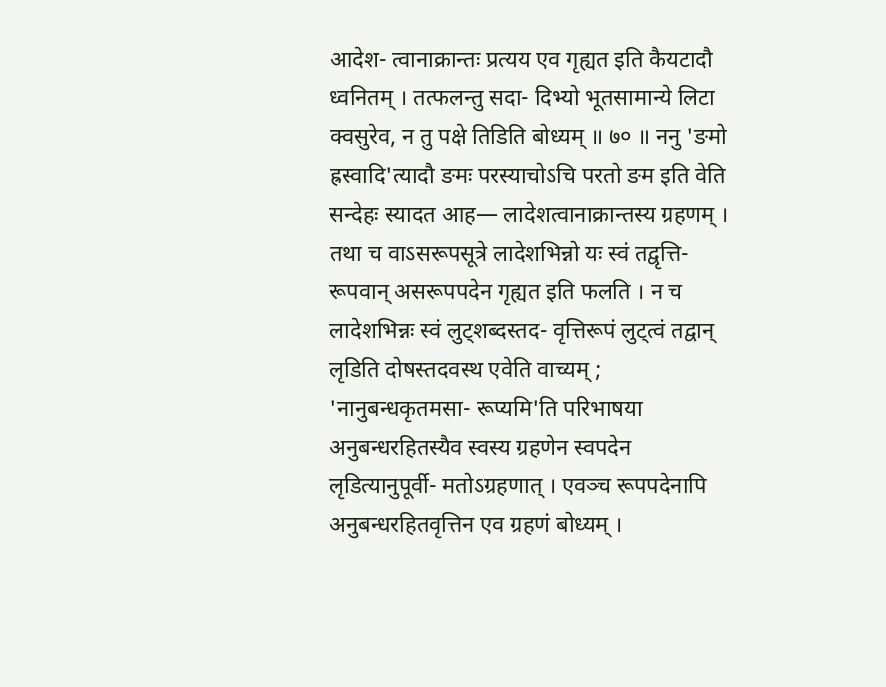आदेश- त्वानाक्रान्तः प्रत्यय एव गृह्यत इति कैयटादौ ध्वनितम् । तत्फलन्तु सदा- दिभ्यो भूतसामान्ये लिटा क्वसुरेव, न तु पक्षे तिडिति बोध्यम् ॥ ७० ॥ ननु 'ङमो ह्रस्वादि'त्यादौ ङमः परस्याचोऽचि परतो ङम इति वेति सन्देहः स्यादत आह— लादेशत्वानाक्रान्तस्य ग्रहणम् । तथा च वाऽसरूपसूत्रे लादेशभिन्नो यः स्वं तद्वृत्ति- रूपवान् असरूपपदेन गृह्यत इति फलति । न च लादेशभिन्नः स्वं लुट्शब्दस्तद- वृत्तिरूपं लुट्त्वं तद्वान् लृडिति दोषस्तदवस्थ एवेति वाच्यम् ; 'नानुबन्धकृतमसा- रूप्यमि'ति परिभाषया अनुबन्धरहितस्यैव स्वस्य ग्रहणेन स्वपदेन लृडित्यानुपूर्वी- मतोऽग्रहणात् । एवञ्च रूपपदेनापि अनुबन्धरहितवृत्तिन एव ग्रहणं बोध्यम् ।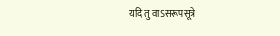यदि तु वाऽसरूपसूत्रे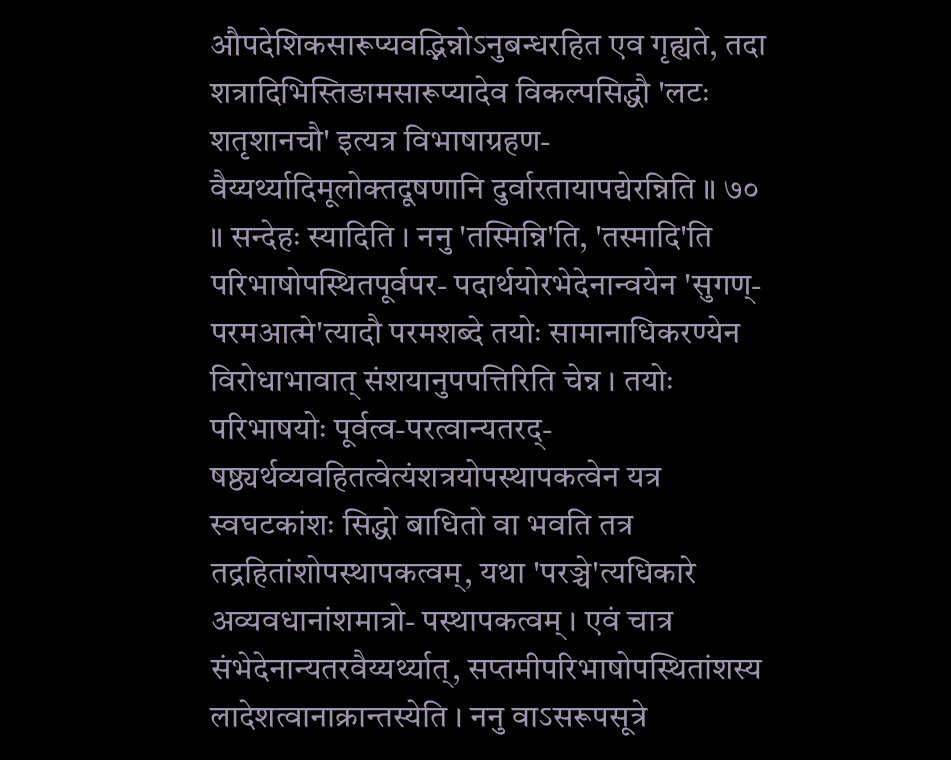औपदेशिकसारूप्यवद्भिन्नोऽनुबन्धरहित एव गृह्यते, तदा शत्रादिभिस्तिङामसारूप्यादेव विकल्पसिद्धौ 'लटः शतृशानचौ' इत्यत्र विभाषाग्रहण- वैय्यर्थ्यादिमूलोक्तदूषणानि दुर्वारतायापद्येरन्निति ॥ ७० ॥ सन्देहः स्यादिति । ननु 'तस्मिन्नि'ति, 'तस्मादि'ति परिभाषोपस्थितपूर्वपर- पदार्थयोरभेदेनान्वयेन 'सुगण्-परमआत्मे'त्यादौ परमशब्दे तयोः सामानाधिकरण्येन विरोधाभावात् संशयानुपपत्तिरिति चेन्न । तयोः परिभाषयोः पूर्वत्व-परत्वान्यतरद्- षष्ठ्यर्थव्यवहितत्वेत्यंशत्रयोपस्थापकत्वेन यत्र स्वघटकांशः सिद्धो बाधितो वा भवति तत्र तद्रहितांशोपस्थापकत्वम्, यथा 'परञ्चे'त्यधिकारे अव्यवधानांशमात्रो- पस्थापकत्वम् । एवं चात्र संभेदेनान्यतरवैय्यर्थ्यात्, सप्तमीपरिभाषोपस्थितांशस्य लादेशत्वानाक्रान्तस्येति । ननु वाऽसरूपसूत्रे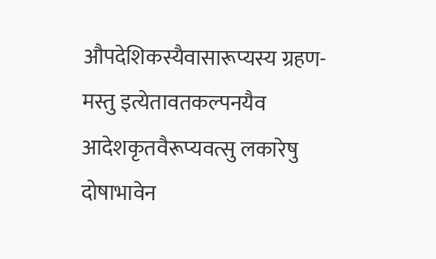औपदेशिकस्यैवासारूप्यस्य ग्रहण- मस्तु इत्येतावतकल्पनयैव आदेशकृतवैरूप्यवत्सु लकारेषु दोषाभावेन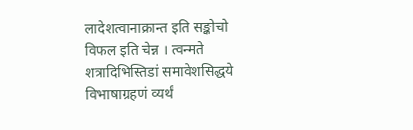लादेशत्वानाक्रान्त इति सङ्कोचो विफल इति चेन्न । त्वन्मते शत्रादिभिस्तिडां समावेशसिद्धये विभाषाग्रहणं व्यर्थं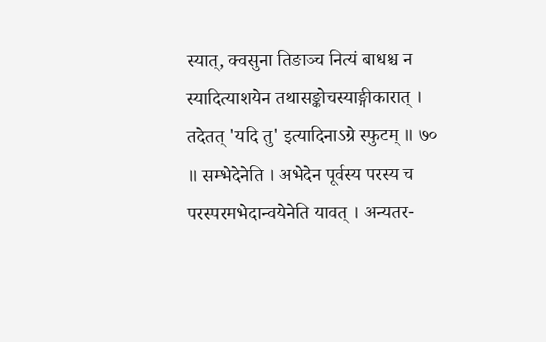स्यात्, क्वसुना तिङाञ्च नित्यं बाधश्च न स्यादित्याशयेन तथासङ्कोचस्याङ्गीकारात् । तदेतत् 'यदि तु' इत्यादिनाऽग्रे स्फुटम् ॥ ७० ॥ सम्भेदेनेति । अभेदेन पूर्वस्य परस्य च परस्परमभेदान्वयेनेति यावत् । अन्यतर-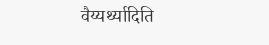वैय्यर्थ्यादिति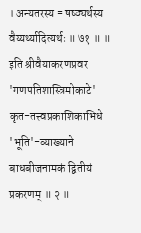। अन्यतरस्य = षष्ठ्यर्थस्य वैय्यर्थ्यादित्यर्थः ॥ ७१ ॥ ॥ इति श्रीवैयाकरणप्रवर 'गणपतिशास्त्रिमोकाटे' कृत-तत्त्वप्रकाशिकाभिधे 'भूति'-व्याख्याने बाधबीजनामकं द्वितीयं प्रकरणम् ॥ २ ॥